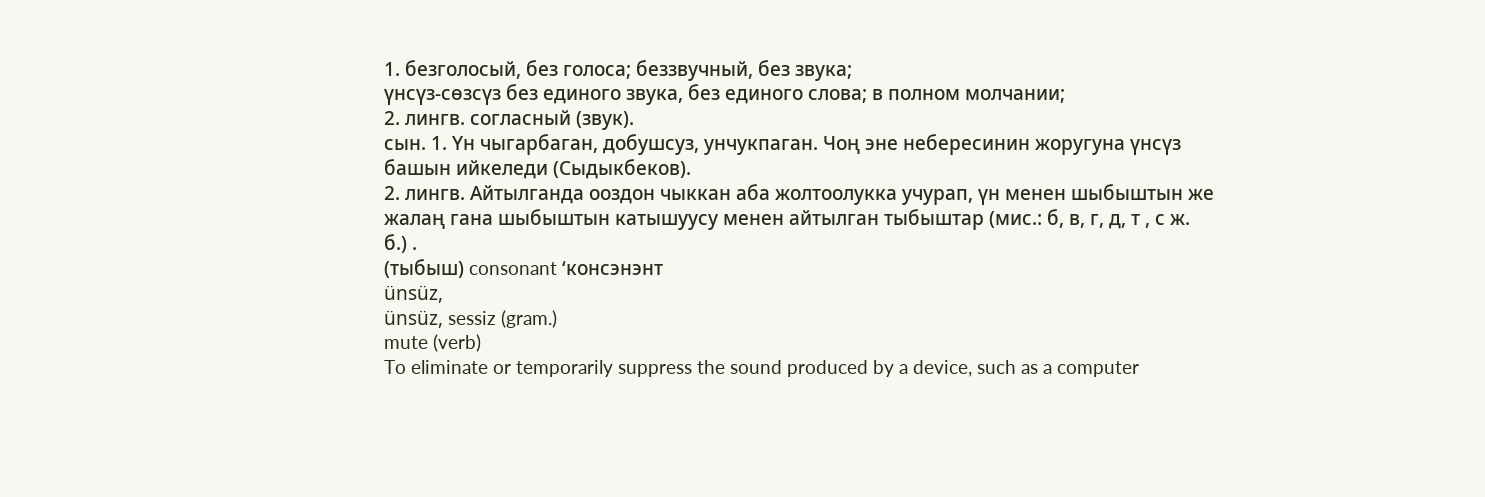1. безголосый, без голоса; беззвучный, без звука;
үнсүз-сөзсүз без единого звука, без единого слова; в полном молчании;
2. лингв. согласный (звук).
сын. 1. Үн чыгарбаган, добушсуз, унчукпаган. Чоң эне небересинин жоругуна үнсүз башын ийкеледи (Сыдыкбеков).
2. лингв. Айтылганда ооздон чыккан аба жолтоолукка учурап, үн менен шыбыштын же жалаң гана шыбыштын катышуусу менен айтылган тыбыштар (мис.: б, в, г, д, т , с ж. б.) .
(тыбыш) consonant ‘консэнэнт
ünsüz,
ünsüz, sessiz (gram.)
mute (verb)
To eliminate or temporarily suppress the sound produced by a device, such as a computer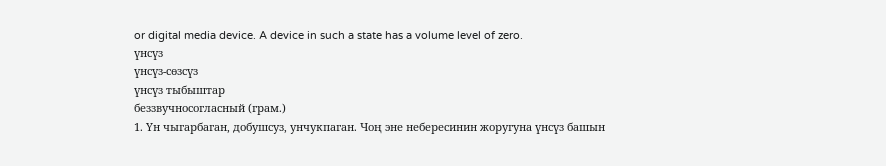or digital media device. A device in such a state has a volume level of zero.
үнсүз
үнсүз-сөзсүз
үнсүз тыбыштар
беззвучносогласный (грам.)
1. Үн чыгарбаган, добушсуз, унчукпаган. Чоң эне небересинин жоругуна үнсүз башын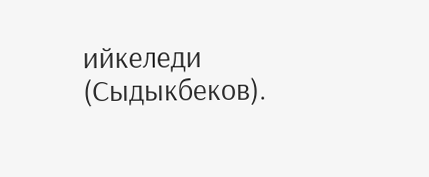ийкеледи (Сыдыкбеков).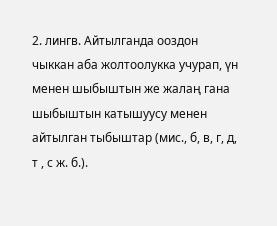2. лингв. Айтылганда ооздон чыккан аба жолтоолукка учурап, үн менен шыбыштын же жалаң гана шыбыштын катышуусу менен айтылган тыбыштар (мис., б, в, г, д, т , с ж. б.).